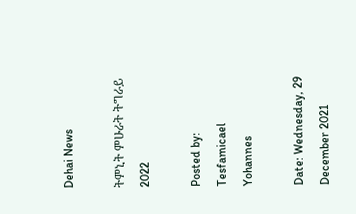Dehai News

ትምኒት ምሁራት ትግራይ 2022

Posted by: Tesfamicael Yohannes

Date: Wednesday, 29 December 2021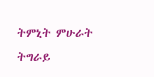ትምኒት ምሁራት ትግራይ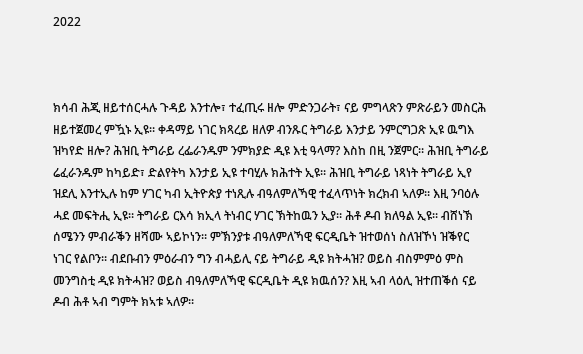2022



ክሳብ ሕጂ ዘይተሰርሓሉ ጉዳይ እንተሎ፣ ተፈጢሩ ዘሎ ምድንጋራት፣ ናይ ምግላጽን ምጽራይን መስርሕ ዘይተጀመረ ምዃኑ ኢዩ። ቀዳማይ ነገር ክጻረይ ዘለዎ ብንጹር ትግራይ እንታይ ንምርግጋጽ ኢዩ ዉግእ ዝካየድ ዘሎ? ሕዝቢ ትግራይ ረፌራንዱም ንምክያድ ዲዩ እቲ ዓላማ? እስከ በዚ ንጀምር። ሕዝቢ ትግራይ ሬፈራንዱም ከካይድ፣ ድልየትካ እንታይ ኢዩ ተባሂሉ ክሕተት ኢዩ። ሕዝቢ ትግራይ ነጻነት ትግራይ ኢየ ዝደሊ እንተኢሉ ከም ሃገር ካብ ኢትዮጵያ ተነጺሉ ብዓለምለኻዊ ተፈላጥነት ክረክብ ኣለዎ። እዚ ንባዕሉ ሓደ መፍትሒ ኢዩ። ትግራይ ርእሳ ክኢላ ትነብር ሃገር ኽትከዉን ኢያ። ሕቶ ዶብ ክለዓል ኢዩ። ብሸነኽ ሰሜንን ምብራቕን ዘሻሙ ኣይኮነን። ምኽንያቱ ብዓለምለኻዊ ፍርዲቤት ዝተወሰነ ስለዝኾነ ዝቕየር ነገር የልቦን። ብደቡብን ምዕራብን ግን ብሓይሊ ናይ ትግራይ ዲዩ ክትሓዝ? ወይስ ብስምምዕ ምስ መንግስቲ ዲዩ ክትሓዝ? ወይስ ብዓለምለኻዊ ፍርዲቤት ዲዩ ክዉሰን? እዚ ኣብ ላዕሊ ዝተጠቕሰ ናይ ዶብ ሕቶ ኣብ ግምት ክኣቱ ኣለዎ።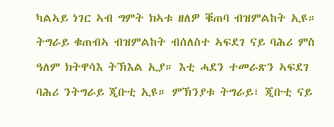ካልኣይ ነገር ኣብ ግምት ክኣቱ ዘለዎ ቑጠባ ብዝምልከት ኢዩ። ትግራይ ቁጠብኣ ብዝምልከት ብሰለስተ ኣፍደገ ናይ ባሕሪ ምስ ዓለም ክትዋሳእ ትኽእል ኢያ። እቲ ሓደን ተመራጽን ኣፍደገ ባሕሪ ንትግራይ ጂቡቲ ኢዩ። ምኽንያቱ ትግራይ፣ ጂቡቲ ናይ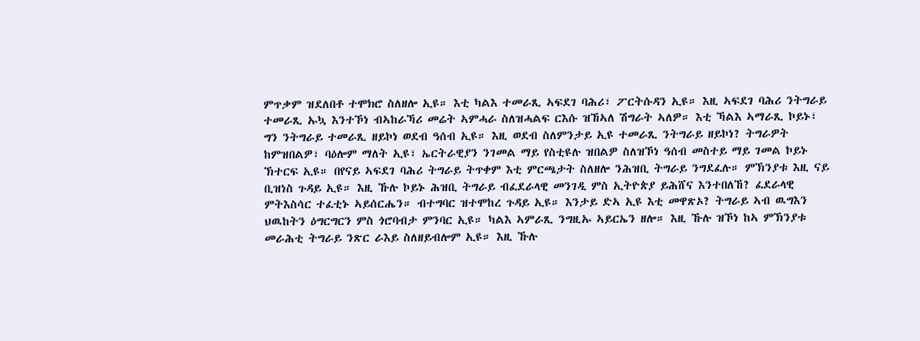ምጥቃም ዝደለበቶ ተሞክሮ ስለዘሎ ኢዩ። እቲ ካልእ ተመራጺ ኣፍደገ ባሕሪ፣ ፖርትሱዳን ኢዩ። እዚ ኣፍደገ ባሕሪ ንትግራይ ተመራጺ ኡኳ እንተኾነ ብኣከራኻሪ መሬት ኣምሓራ ስለዝሓልፍ ርእሱ ዝኸኣለ ሽግራት ኣለዎ። እቲ ኻልእ ኣማራጺ ኮይኑ፣ ግን ንትግራይ ተመራጺ ዘይኮነ ወደብ ዓሰብ ኢዩ። እዚ ወደብ ስለምንታይ ኢዩ ተመራጺ ንትግራይ ዘይኮነ? ትግራዎት ከምዝበልዎ፣ ባዕሎም ማለት ኢዩ፣ ኤርትራዊያን ንገመል ማይ የስቲዩሉ ዝበልዎ ስለዝኾነ ዓሰብ መስተይ ማይ ገመል ኮይኑ ኽተርፍ ኢዩ። በየናይ ኣፍደገ ባሕሪ ትግራይ ትጥቀም እቲ ምርጫታት ስለዘሎ ንሕዝቢ ትግራይ ንግደፈሉ። ምኽንያቱ እዚ ናይ ቢዝነስ ጉዳይ ኢዩ። እዚ ኹሉ ኮይኑ ሕዝቢ ትግራይ ብፈደራላዊ መንገዲ ምስ ኢትዮጵያ ይሕሸና እንተበለኸ? ፈደራላዊ ምትእስሳር ተፈቲኑ ኣይሰርሔን። ብተግባር ዝተሞከረ ጉዳይ ኢዩ። እንታይ ድኣ ኢዩ እቲ መዋጽኦ? ትግራይ ኣብ ዉግእን ህዉከትን ዕግርግርን ምስ ጎሮባብታ ምንባር ኢዩ። ካልእ ኣምራጺ ንግዚኡ ኣይርኤን ዘሎ። እዚ ኹሉ ዝኾነ ከኣ ምኽንያቱ መራሕቲ ትግራይ ንጽር ራእይ ስለዘይብሎም ኢዩ። እዚ ኹሉ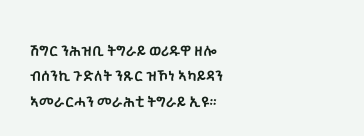ሽግር ንሕዝቢ ትግራይ ወሪዱዋ ዘሎ ብሰንኪ ጉድለት ንጹር ዝኾነ ኣካይዳን ኣመራርሓን መራሕቲ ትግራይ ኢዩ።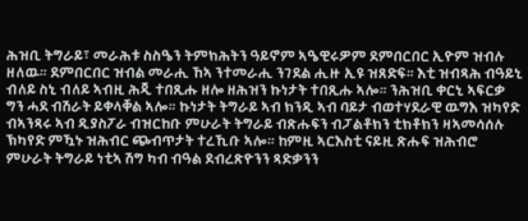ሕዝቢ ትግራይ፣ መራሕቱ ስስዔን ትምክሕትን ዓይኖም ኣዔዊሩዎም ደምበርበር ኢዮም ዝብሉ ዘለዉ። ደምበርበር ዝብል መራሒ ኸኣ ንተመራሒ ንገደል ሒዙ ኢዩ ዝጸድፍ። እቲ ዝብጻሕ ብዓይኒ ብለይ ስኒ ብለይ ኣብዚ ሕጂ ተበጺሑ ዘሎ ዘሕዝን ኩነታት ተበጺሑ ኣሎ። ንሕዝቢ ቀርኒ ኣፍርቃ ግን ሓደ ብሽራት ይቀላቐል ኣሎ። ኩነታት ትግራይ ኣብ ክንዲ ኣብ ባይታ ብወተሃደራዊ ዉግእ ዝካየድ ብኣንጻሩ ኣብ ዲያስፖራ ብዝርከቡ ምሁራት ትግራይ ብጽሑፍን ብፓልቶክን ቲክቶክን ዛኣመሳሰሉ ኽካየድ ምዃኑ ዝሕብር ጭብጥታት ተረኺቡ ኣሎ። ከምዚ ኣርእስቲ ናይዚ ጽሑፍ ዝሕብሮ ምሁራት ትግራይ ነቲኣ ሽግ ካብ ብዓል ደብረጽዮንን ጻድቃንን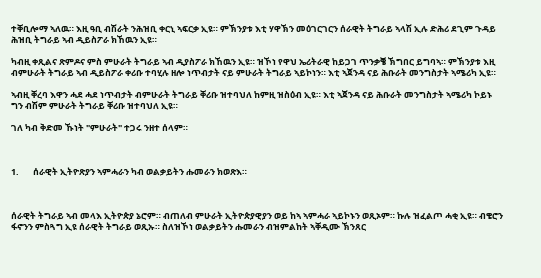ተቐቢሎማ ኣለዉ። እዚ ዓቢ ብሽራት ንሕዝቢ ቀርኒ ኣፍርቃ ኢዩ። ምኽንያቱ እቲ ሃዋኽን መዕገርገርን ሰራዊት ትግራይ ኣላሽ ኢሉ ድሕሪ ደጊም ጉዳይ ሕዝቢ ትግራይ ኣብ ዲይስፖራ ክኸዉን ኢዩ።

ካብዚ ቀጺልና ጽምዶና ምስ ምሁራት ትግራይ ኣብ ዲያስፖራ ክኸዉን ኢዩ። ዝኾነ የዋህ ኤሪትራዊ ከይጋገ ጥንቃቔ ኽግበር ይግባኣ። ምኽንያቱ እዚ ብምሁራት ትግራይ ኣብ ዲይስፖራ ቀሪቡ ተባሂሉ ዘሎ ነጥብታት ናይ ምሁራት ትግራይ ኣይኮነን። እቲ ኣጀንዳ ናይ ሕቡራት መንግስታት ኣሜሪካ ኢዩ።

ኣብዚ ቐረባ እዋን ሓደ ሓደ ነጥብታት ብምሁራት ትግራይ ቐሪቡ ዝተባህለ ከምዚ ዝስዕብ ኢዩ። እቲ ኣጀንዳ ናይ ሕቡራት መንግስታት ኣሜሪካ ኮይኑ ግን ብሽም ምሁራት ትግራይ ቐሪቡ ዝተባህለ ኢዩ።

ገለ ካብ ቅድመ ኹነት "ምሁራት" ተጋሩ ንዘተ ሰላም።



1.       ሰራዊት ኢትዮጽያን ኣምሓራን ካብ ወልቃይትን ሑመራን ክወጽእ።



ሰራዊት ትግራይ ኣብ መላእ ኢትዮጵያ ኔሮም። ብጠለብ ምሁራት ኢትዮጵያዊያን ወይ ከኣ ኣምሓራ ኣይኮኑን ወጺኦም። ኩሉ ዝፈልጦ ሓቂ ኢዩ። ብቄሮን ፋኖንን ምስጓግ ኢዩ ሰራዊት ትግራይ ወጺኡ። ስለዝኾነ ወልቃይትን ሑመራን ብዝምልከት ኣቐዲሙ ኽንጸር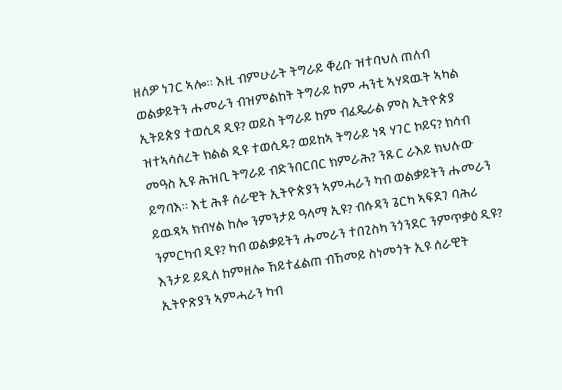ዘለዎ ነገር ኣሎ። እዚ ብምሁራት ትግራይ ቐሪቡ ዝተባህለ ጠለብ ወልቃይትን ሑመራን ብዝምልከት ትግራይ ከም ሓንቲ ኣሃዳዉት ኣካል ኢትይጵያ ተወሲዳ ዲዩ? ወይስ ትግራይ ከም ብፈዴራል ምስ ኢትዮጵያ ዝተኣሳሰረት ክልል ዲዩ ተወሲዱ? ወይከኣ ትግራይ ነጻ ሃገር ኮይና? ክሳብ መዓስ ኢዩ ሕዝቢ ትግራይ ብድንበርበር ክምራሕ? ንጹር ራእይ ክህሉው ይግባእ። እቲ ሕቶ ሰራዊት ኢትዮጵያን ኣምሓራን ካብ ወልቃይትን ሑመራን ይዉጻኣ ክብሃል ከሎ ንምንታይ ዓላማ ኢዩ? ብሱዳን ጌርካ ኣፍደገ ባሕሪ ንምርካብ ዲዩ? ካብ ወልቃይትን ሑመራን ተበጊስካ ንጎንደር ንምጥቃዕ ዲዩ? እንታይ ይዲለ ከምዘሎ ኸይተፈልጠ ብኸመይ ስነመጎት ኢዩ ሰራዊት ኢትዮጽያን ኣምሓራን ካብ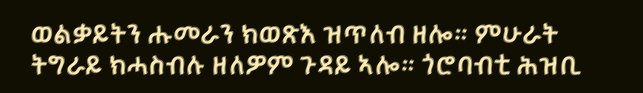ወልቃይትን ሑመራን ክወጽእ ዝጥለብ ዘሎ። ምሁራት ትግራይ ክሓስብሉ ዘለዎም ጉዳይ ኣሎ። ጎሮባብቲ ሕዝቢ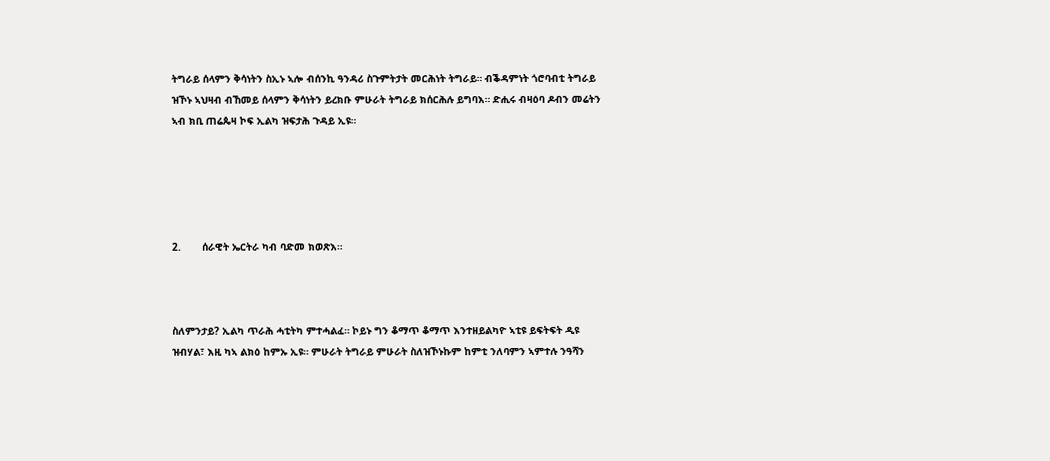ትግራይ ሰላምን ቅሳነትን ስኢኑ ኣሎ ብሰንኪ ዓንዳሪ ስጉምትታት መርሕነት ትግራይ። ብቕዳምነት ጎሮባብቲ ትግራይ ዝኾኑ ኣህዛብ ብኸመይ ሰላምን ቅሳነትን ይረክቡ ምሁራት ትግራይ ክሰርሕሉ ይግባእ። ድሒሩ ብዛዕባ ዶብን መሬትን ኣብ ክቢ ጠሬጴዛ ኮፍ ኢልካ ዝፍታሕ ጉዳይ ኢዩ።





2.       ሰራዊት ኤርትራ ካብ ባድመ ክወጽእ።



ስለምንታይ? ኢልካ ጥራሕ ሓቲትካ ምተሓልፈ። ኮይኑ ግን ቆማጥ ቆማጥ እንተዘይልካዮ ኣቲዩ ይፍትፍት ዲዩ ዝብሃል፣ እዚ ካኣ ልክዕ ከምኡ ኢዩ። ምሁራት ትግራይ ምሁራት ስለዝኾኑኩም ከምቲ ንለባምን ኣምተሉ ንዓሻን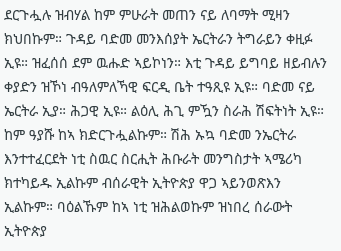ደርጉሗሉ ዝብሃል ከም ምሁራት መጠን ናይ ለባማት ሚዛን ክህበኩም። ጉዳይ ባድመ መንእሰያት ኤርትራን ትግራይን ቀዚፉ ኢዩ። ዝፈሰሰ ደም ዉሑድ ኣይኮነን። እቲ ጉዳይ ይግባይ ዘይብሉን ቀያድን ዝኾነ ብዓለምለኻዊ ፍርዲ ቤት ተዓጺዩ ኢዩ። ባድመ ናይ ኤርትራ ኢያ። ሕጋዊ ኢዩ። ልዕሊ ሕጊ ምዃን ስራሕ ሽፍትነት ኢዩ። ከም ዓያሹ ከኣ ክድርጉሗልኩም። ሽሕ ኡኳ ባድመ ንኤርትራ እንተተፈርደት ነቲ ስዉር ስርሒት ሕቡራት መንግስታት ኣሜሪካ ክተካይዱ ኢልኩም ብሰራዊት ኢትዮጵያ ዋጋ ኣይንወጽእን ኢልኩም። ባዕልኹም ከኣ ነቲ ዝሕልወኩም ዝነበረ ሰራውት ኢትዮጵያ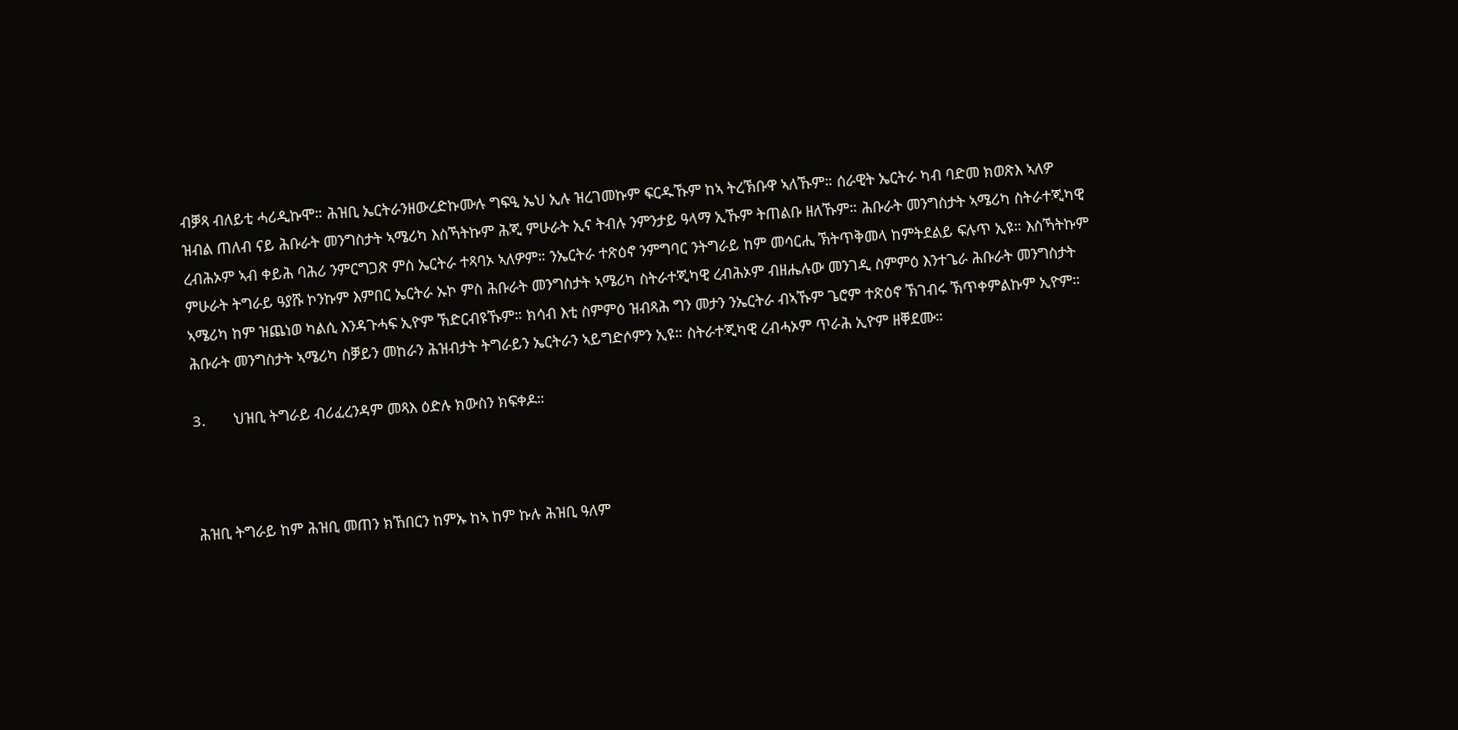ብቓጻ ብለይቲ ሓሪዲኩሞ። ሕዝቢ ኤርትራንዘውረድኩሙሉ ግፍዒ ኤህ ኢሉ ዝረገመኩም ፍርዱኹም ከኣ ትረኽቡዋ ኣለኹም። ሰራዊት ኤርትራ ካብ ባድመ ክወጽእ ኣለዎ ዝብል ጠለብ ናይ ሕቡራት መንግስታት ኣሜሪካ እስኻትኩም ሕጂ ምሁራት ኢና ትብሉ ንምንታይ ዓላማ ኢኹም ትጠልቡ ዘለኹም። ሕቡራት መንግስታት ኣሜሪካ ስትራተጂካዊ ረብሕኦም ኣብ ቀይሕ ባሕሪ ንምርግጋጽ ምስ ኤርትራ ተጻባኦ ኣለዎም። ንኤርትራ ተጽዕኖ ንምግባር ንትግራይ ከም መሳርሒ ኽትጥቅመላ ከምትደልይ ፍሉጥ ኢዩ። እስኻትኩም ምሁራት ትግራይ ዓያሹ ኮንኩም እምበር ኤርትራ ኡኮ ምስ ሕቡራት መንግስታት ኣሜሪካ ስትራተጂካዊ ረብሕኦም ብዘሔሉው መንገዲ ስምምዕ እንተጌራ ሕቡራት መንግስታት ኣሜሪካ ከም ዝጨነወ ካልሲ እንዳጉሓፍ ኢዮም ኽድርብዩኹም። ክሳብ እቲ ስምምዕ ዝብጻሕ ግን መታን ንኤርትራ ብኣኹም ጌሮም ተጽዕኖ ኽገብሩ ኽጥቀምልኩም ኢዮም። ሕቡራት መንግስታት ኣሜሪካ ስቓይን መከራን ሕዝብታት ትግራይን ኤርትራን ኣይግድሶምን ኢዩ። ስትራተጂካዊ ረብሓኦም ጥራሕ ኢዮም ዘቐደሙ።

3.       ህዝቢ ትግራይ ብሪፈረንዳም መጻእ ዕድሉ ክውስን ክፍቀዶ።



ሕዝቢ ትግራይ ከም ሕዝቢ መጠን ክኸበርን ከምኡ ከኣ ከም ኩሉ ሕዝቢ ዓለም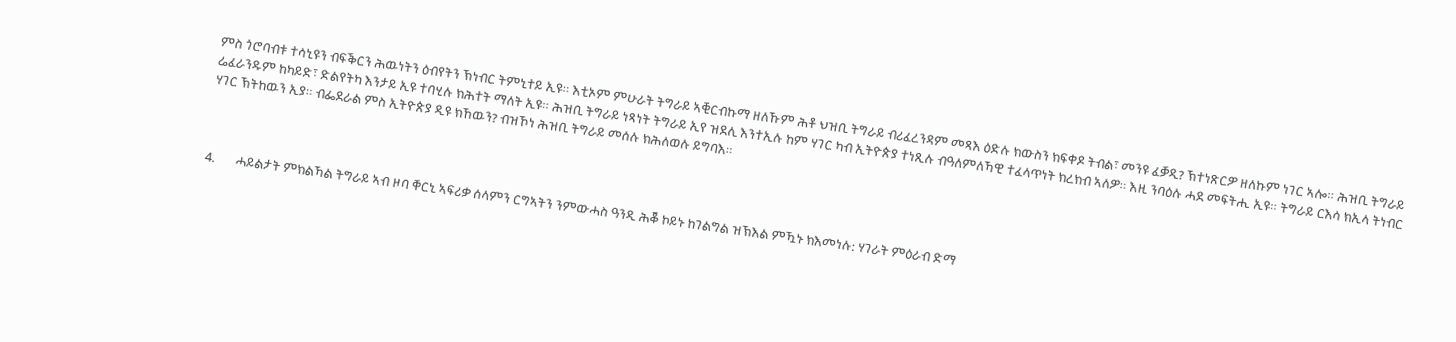ምስ ጎሮባብቱ ተሳኒዩን ብፍቕርን ሕዉነትን ዕብየትን ኽነብር ትምኒተይ ኢዩ። እቲኦም ምሁራት ትግራይ ኣቒርብኩማ ዘለኹም ሕቶ ህዝቢ ትግራይ ብሪፈረንዳም መጻእ ዕድሉ ክውስን ክፍቀዶ ትብል፣ መንዩ ፈቓዲ? ኽተነጽርዎ ዘለኩም ነገር ኣሎ። ሕዝቢ ትግራይ ሬፈራንዱም ከካይድ፣ ድልየትካ እንታይ ኢዩ ተባሂሉ ክሕተት ማለት ኢዩ። ሕዝቢ ትግራይ ነጻነት ትግራይ ኢየ ዝደሊ እንተኢሉ ከም ሃገር ካብ ኢትዮጵያ ተነጺሉ ብዓለምለኻዊ ተፈላጥነት ክረክብ ኣለዎ። እዚ ንባዕሉ ሓደ መፍትሒ ኢዩ። ትግራይ ርእሳ ክኢላ ትነብር ሃገር ኽትከዉን ኢያ። ብፌደራል ምስ ኢትዮጵያ ዲዩ ክኸዉን? ብዝኾነ ሕዝቢ ትግራይ መሰሉ ክሕለወሉ ይግባእ።



4.       ሓይልታት ምክልኻል ትግራይ ኣብ ዞባ ቐርኒ ኣፍሪቃ ሰላምን ርግኣትን ንምውሓስ ዓንዲ ሕቖ ኮይኑ ከገልግል ዝኽእል ምዃኑ ክእመነሉ: ሃገራት ምዕራብ ድማ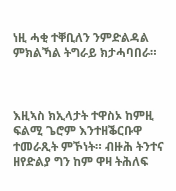ነዚ ሓቂ ተቐቢለን ንምድልዳል ምክልኻል ትግራይ ክታሓባበራ።



እዚኣስ ክኢላታት ተዋስኦ ከምዚ ፍልሚ ጌሮም እንተዘቕርቡዋ ተመራጺት ምኾነት። ብዙሕ ትንተና ዘየድልያ ግን ከም ዋዛ ትሕለፍ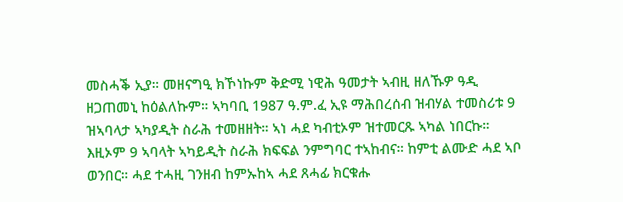መስሓቕ ኢያ። መዘናግዒ ክኾነኩም ቅድሚ ነዊሕ ዓመታት ኣብዚ ዘለኹዎ ዓዲ ዘጋጠመኒ ከዕልለኩም። ኣካባቢ 1987 ዓ.ም.ፈ ኢዩ ማሕበረሰብ ዝብሃል ተመስሪቱ 9 ዝኣባላታ ኣካያዲት ስራሕ ተመዘዘት። ኣነ ሓደ ካብቲኦም ዝተመርጹ ኣካል ነበርኩ። እዚኦም 9 ኣባላት ኣካይዲት ስራሕ ክፍፍል ንምግባር ተኣከብና። ከምቲ ልሙድ ሓደ ኣቦ ወንበር። ሓደ ተሓዚ ገንዘብ ከምኡከኣ ሓደ ጸሓፊ ክርቁሑ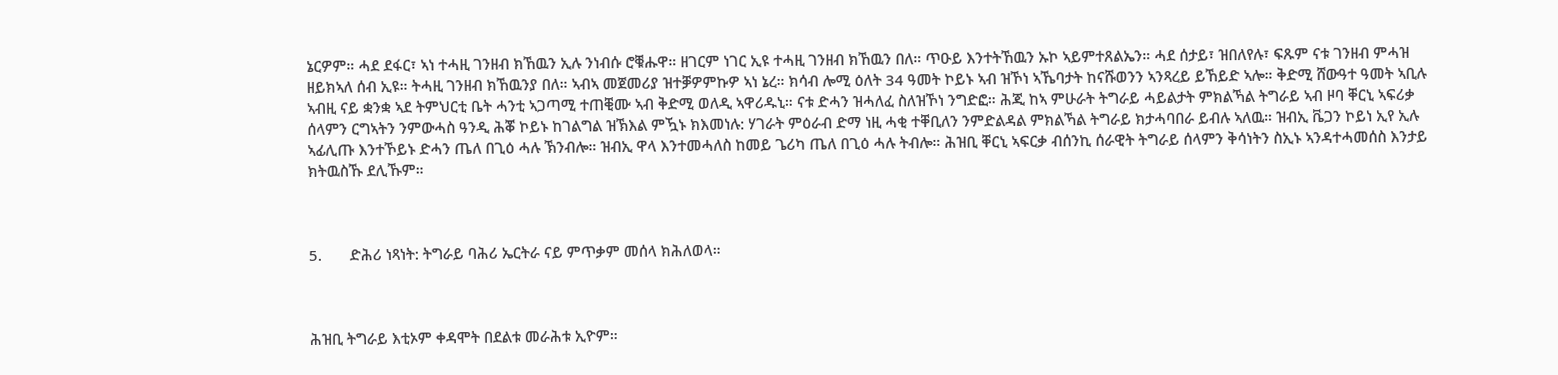ኔርዎም። ሓደ ደፋር፣ ኣነ ተሓዚ ገንዘብ ክኸዉን ኢሉ ንነብሱ ሮቑሑዋ። ዘገርም ነገር ኢዩ ተሓዚ ገንዘብ ክኸዉን በለ። ጥዑይ እንተትኸዉን ኡኮ ኣይምተጸልኤን። ሓደ ሰታይ፣ ዝበለየሉ፣ ፍጹም ናቱ ገንዘብ ምሓዝ ዘይክኣለ ሰብ ኢዩ። ትሓዚ ገንዘብ ክኸዉንያ በለ። ኣብኣ መጀመሪያ ዝተቓዎምኩዎ ኣነ ኔረ። ክሳብ ሎሚ ዕለት 34 ዓመት ኮይኑ ኣብ ዝኾነ ኣኼባታት ከናሹወንን ኣንጻረይ ይኸይድ ኣሎ። ቅድሚ ሸውዓተ ዓመት ኣቢሉ ኣብዚ ናይ ቋንቋ ኣደ ትምህርቲ ቤት ሓንቲ ኣጋጣሚ ተጠቒሙ ኣብ ቅድሚ ወለዲ ኣዋሪዱኒ። ናቱ ድሓን ዝሓለፈ ስለዝኾነ ንግድፎ። ሕጂ ከኣ ምሁራት ትግራይ ሓይልታት ምክልኻል ትግራይ ኣብ ዞባ ቐርኒ ኣፍሪቃ ሰላምን ርግኣትን ንምውሓስ ዓንዲ ሕቖ ኮይኑ ከገልግል ዝኽእል ምዃኑ ክእመነሉ: ሃገራት ምዕራብ ድማ ነዚ ሓቂ ተቐቢለን ንምድልዳል ምክልኻል ትግራይ ክታሓባበራ ይብሉ ኣለዉ። ዝብኢ ቬጋን ኮይነ ኢየ ኢሉ ኣፊሊጡ እንተኾይኑ ድሓን ጤለ በጊዕ ሓሉ ኽንብሎ። ዝብኢ ዋላ እንተመሓለስ ከመይ ጌሪካ ጤለ በጊዕ ሓሉ ትብሎ። ሕዝቢ ቐርኒ ኣፍርቃ ብሰንኪ ሰራዊት ትግራይ ሰላምን ቅሳነትን ስኢኑ ኣንዳተሓመሰስ እንታይ ክትዉስኹ ደሊኹም።



5.       ድሕሪ ነጻነት: ትግራይ ባሕሪ ኤርትራ ናይ ምጥቃም መሰላ ክሕለወላ።



ሕዝቢ ትግራይ እቲኦም ቀዳሞት በደልቱ መራሕቱ ኢዮም።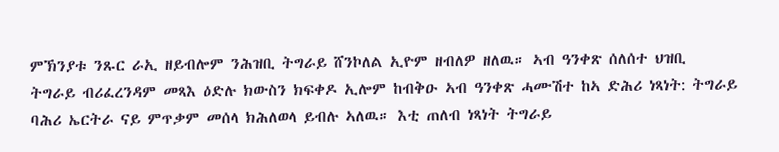ምኽንያቱ ንጹር ራኢ ዘይብሎም ንሕዝቢ ትግራይ ሸንኮለል ኢዮም ዘብለዎ ዘለዉ። ኣብ ዓንቀጽ ሰለሰተ ህዝቢ ትግራይ ብሪፈረንዳም መጻእ ዕድሉ ክውስን ክፍቀዶ ኢሎም ከብቅዑ ኣብ ዓንቀጽ ሓሙሽተ ከኣ ድሕሪ ነጻነት: ትግራይ ባሕሪ ኤርትራ ናይ ምጥቃም መሰላ ክሕለወላ ይብሉ ኣለዉ። እቲ ጠለብ ነጻነት ትግራይ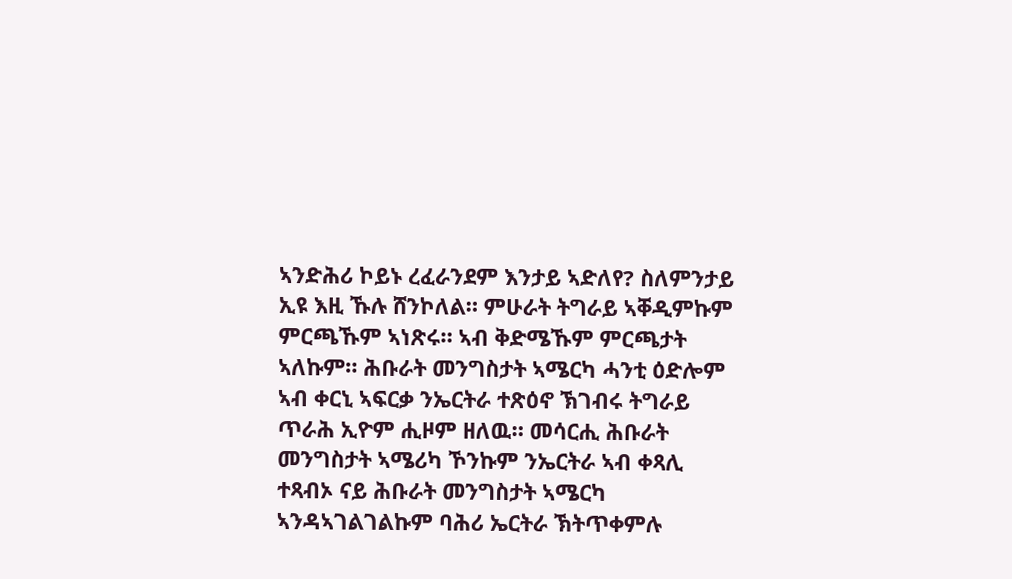ኣንድሕሪ ኮይኑ ረፈራንደም እንታይ ኣድለየ? ስለምንታይ ኢዩ እዚ ኹሉ ሸንኮለል። ምሁራት ትግራይ ኣቐዲምኩም ምርጫኹም ኣነጽሩ። ኣብ ቅድሜኹም ምርጫታት ኣለኩም። ሕቡራት መንግስታት ኣሜርካ ሓንቲ ዕድሎም ኣብ ቀርኒ ኣፍርቃ ንኤርትራ ተጽዕኖ ኽገብሩ ትግራይ ጥራሕ ኢዮም ሒዞም ዘለዉ። መሳርሒ ሕቡራት መንግስታት ኣሜሪካ ኾንኩም ንኤርትራ ኣብ ቀጻሊ ተጻብኦ ናይ ሕቡራት መንግስታት ኣሜርካ ኣንዳኣገልገልኩም ባሕሪ ኤርትራ ኽትጥቀምሉ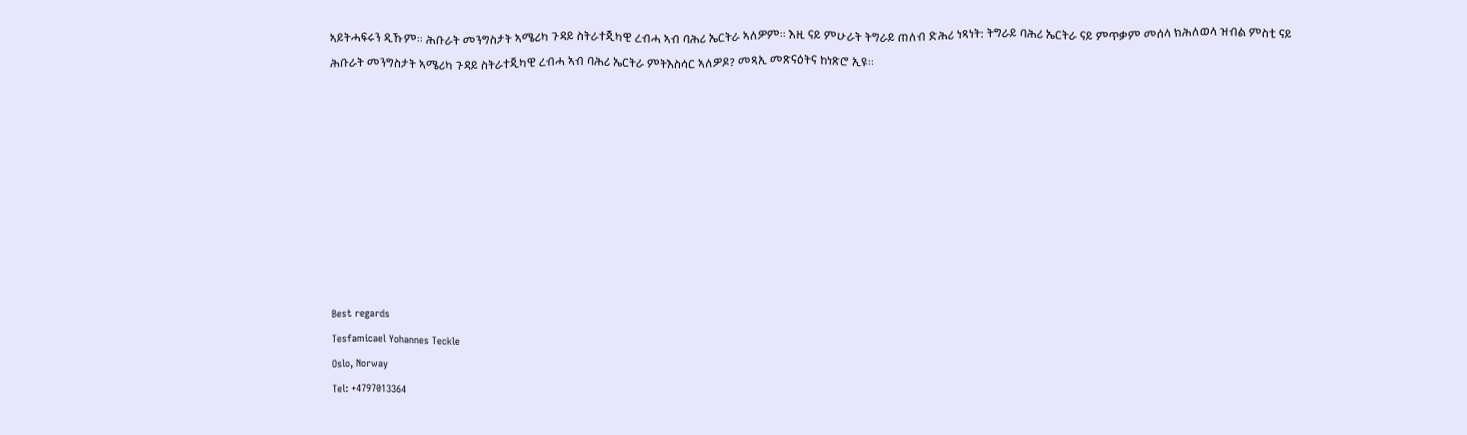ኣይትሓፍሩን ዲኹም። ሕቡራት መንግስታት ኣሜሪካ ጉዳይ ስትራተጂካዊ ረብሓ ኣብ ባሕሪ ኤርትራ ኣለዎም። እዚ ናይ ምሁራት ትግራይ ጠለብ ድሕሪ ነጻነት: ትግራይ ባሕሪ ኤርትራ ናይ ምጥቃም መሰላ ክሕለወላ ዝብል ምስቲ ናይ ሕቡራት መንግስታት ኣሜሪካ ጉዳይ ስትራተጂካዊ ረብሓ ኣብ ባሕሪ ኤርትራ ምትእስሳር ኣለዎዶ? መጻኢ መጽናዕትና ከነጽሮ ኢዩ።









Best regards
Tesfamicael Yohannes Teckle
Oslo, Norway
Tel: +4797013364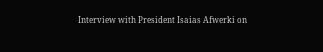Interview with President Isaias Afwerki on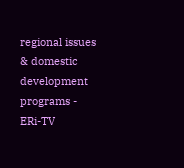regional issues & domestic development programs - ERi-TV